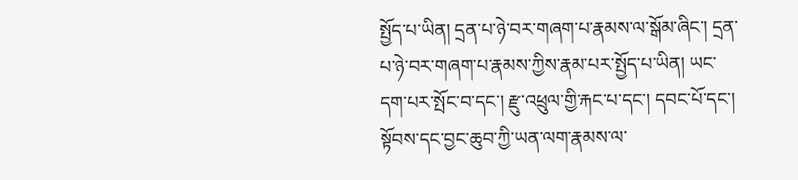སྤྱོད་པ་ཡིན། དྲན་པ་ཉེ་བར་གཞག་པ་རྣམས་ལ་སྒོམ་ཞིང་། དྲན་པ་ཉེ་བར་གཞག་པ་རྣམས་ཀྱིས་རྣམ་པར་སྤྱོད་པ་ཡིན། ཡང་དག་པར་སྤོང་བ་དང་། རྫུ་འཕྲུལ་གྱི་རྐང་པ་དང་། དབང་པོ་དང་། སྟོབས་དང་བྱང་ཆུབ་ཀྱི་ཡན་ལག་རྣམས་ལ་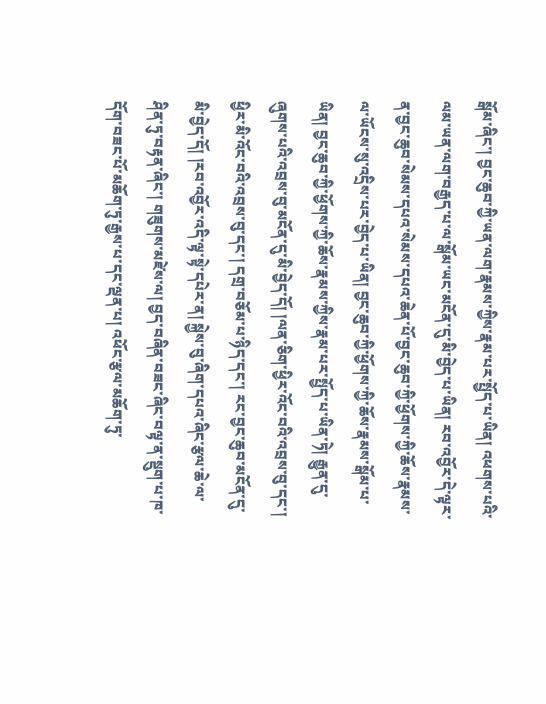སྒོམ་ཞིང་། བྱང་ཆུབ་ཀྱི་ཡན་ལག་རྣམས་ཀྱིས་རྣམ་པར་སྤྱོད་པ་ཡིན། འཕགས་པའི་ལམ་ཡན་ལག་བརྒྱད་པ་ལ་སྒོམ་ཡང་མངོན་དུ་མི་བྱེད་པ་ཡིན། རབ་འབྱོར་དེ་ལྟར་ན་བྱང་ཆུབ་སེམས་དཔའ་སེམས་དཔའ་ཆེན་པོ་བྱང་ཆུབ་ཀྱི་ཕྱོགས་ཀྱི་ཆོས་རྣམས་ལ་ཡོངས་སུ་འདྲིས་པར་བྱེད་པ་ཡིན། བྱང་ཆུབ་ཀྱི་ཕྱོགས་ཀྱི་ཆོས་རྣམས་སྒོམ་པ་ཡིན། བྱང་ཆུབ་ཀྱི་ཕྱོགས་ཀྱི་ཆོས་རྣམས་ཀྱིས་རྣམ་པར་སྤྱོད་པ་ཡིན་ཏེ། རྒྱུན་དུ་ཞུགས་པའི་འབྲས་བུ་མངོན་དུ་མི་བྱེད་དོ། །ལན་ཅིག་ཕྱིར་འོང་བའི་འབྲས་བུ་དང་། ཕྱིར་མི་འོང་བའི་འབྲས་བུ་དང་། དགྲ་བཅོམ་པ་ཉིད་དང་། རང་བྱང་ཆུབ་མངོན་དུ་མི་བྱེད་དོ། །རབ་འབྱོར་འདི་ལྟ་སྟེ་དཔེར་ན། སྐྱེས་བུ་ཞིག་དཔའ་ཞིང་རྩལ་ཆེ་ལ་ཤིན་ཏུ་བརྟན་ཞིང་། གཟུགས་མཛེས་ལ། བྱད་བཞིན་བཟང་ཞིང་བལྟ་ན་སྡུག་པ་ཁ་དོག་བཟང་པོ་མཆོག་ཏུ་རྒྱས་པ་དང་ལྡན་པ། འཕོང་རྩལ་མཆོག་ཏུ་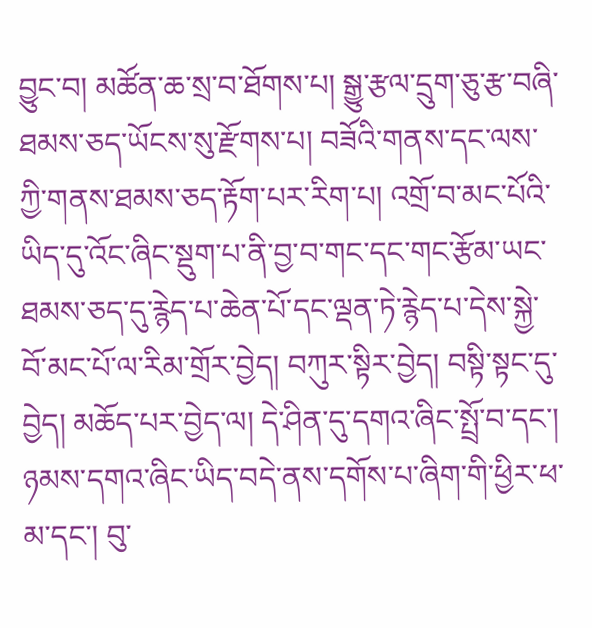བྱུང་བ། མཚོན་ཆ་སྲ་བ་ཐོགས་པ། སྒྱུ་རྩལ་དྲུག་ཅུ་རྩ་བཞི་ཐམས་ཅད་ཡོངས་སུ་རྫོགས་པ། བཟོའི་གནས་དང་ལས་ཀྱི་གནས་ཐམས་ཅད་རྟོག་པར་རིག་པ། འགྲོ་བ་མང་པོའི་ཡིད་དུ་འོང་ཞིང་སྡུག་པ་ནི་བྱ་བ་གང་དང་གང་རྩོམ་ཡང་ཐམས་ཅད་དུ་རྙེད་པ་ཆེན་པོ་དང་ལྡན་ཏེ་རྙེད་པ་དེས་སྐྱེ་བོ་མང་པོ་ལ་རིམ་གྲོར་བྱེད། བཀུར་སྟིར་བྱེད། བསྟི་སྟང་དུ་བྱེད། མཆོད་པར་བྱེད་ལ། དེ་ཤིན་དུ་དགའ་ཞིང་སྤྲོ་བ་དང་། ཉམས་དགའ་ཞིང་ཡིད་བདེ་ནས་དགོས་པ་ཞིག་གི་ཕྱིར་ཕ་མ་དང་། བུ་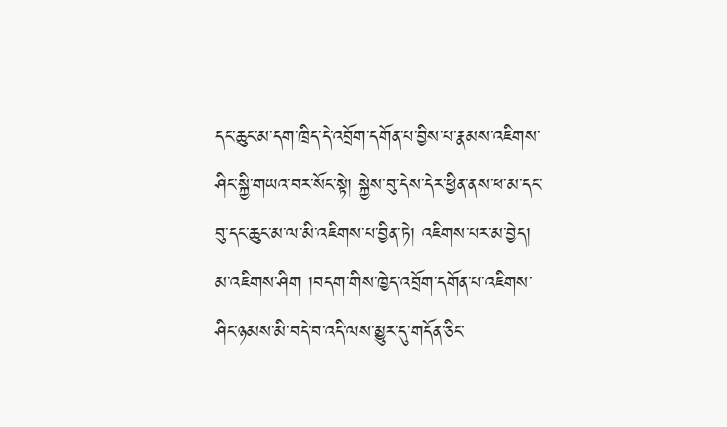དང་ཆུང་མ་དག་ཁྲིད་དེ་འབྲོག་དགོན་པ་བྱིས་པ་རྣམས་འཇིགས་ཤིང་སྐྱི་གཡའ་བར་སོང་སྟེ། སྐྱེས་བུ་དེས་དེར་ཕྱིན་ནས་ཕ་མ་དང་བུ་དང་ཆུང་མ་ལ་མི་འཇིགས་པ་བྱིན་ཏེ། འཇིགས་པར་མ་བྱེད། མ་འཇིགས་ཤིག །བདག་གིས་ཁྱེད་འབྲོག་དགོན་པ་འཇིགས་ཤིང་ཉམས་མི་བདེ་བ་འདི་ལས་མྱུར་དུ་གདོན་ཅིང་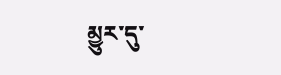མྱུར་དུ་